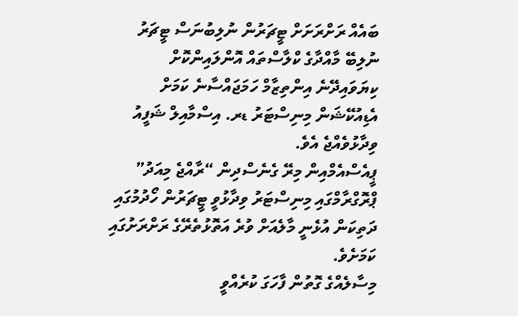ބައެއް ރަށްރަށަށް ޓީޗަރުން ނުލިބުނަސް ޓީޗަރު ނުލިބޭ މާއްދާގެ ކްލާސްތައް އޮންލައިންކޮށް ކިޔަވައިދޭނެ އިންތިޒާމް ހަމަޖައްސާނެ ކަމަށް އެޑިއުކޭޝަން މިނިސްޓަރު ޑރ. އިސްމާއިލް ޝަފީއު ވިދާޅުވެއްޖެ އެވެ.
ޕީއެސްއެމްއިން މިރޭ ގެނެސްދިން “ރާއްޖެ މިއަދު” ޕްރޮގްރާމްގައި މިނިސްޓަރު ވިދާޅުވީ ޓީޗަރުން ހޯދުމުގައި ދަތިކަން އުޅެނީ މާލެއަށް ވުރެ އަތޮޅުތެރޭގެ ރަށްރަށުގައި ކަމަށެވެ.
މިސާލެއްގެ ގޮތުން ފާހަގަ ކުރެއްވީ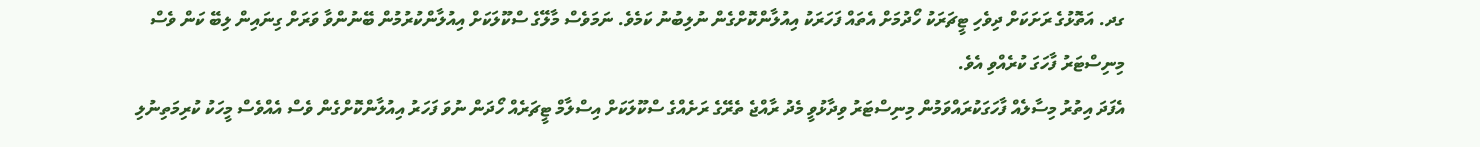ގދ. އަތޮޅުގެ ރަށަކަށް ދިވެހި ޓީޗަރަކު ހޯދުމަށް އެތައް ފަހަރަކު އިއުލާންކޮށްގެން ނުލިބުނު ކަމެވެ. ނަމަވެސް މާލޭގެ ސްކޫލަކަށް އިއުލާންކުރުމުން ބޭނުންވާ ވަރަށް ގިނައިން ލިބޭ ކަން ވެސް މިނިސްޓަރު ފާހަގަ ކުރެއްވި އެވެ.
އެފަދަ އިތުރު މިސާލެއް ފާހަގަކުރައްވަމުން މިނިސްޓަރު ވިދާޅުވީ މެދު ރާއްޖެ ތެރޭގެ ރަށެއްގެ ސްކޫލަކަށް އިސްލާމް ޓީޗަރެއް ހޯދަން ނުވަ ފަހަރު އިއުލާންކޮށްގެން ވެސް އެއްވެސް މީހަކު ކުރިމަތިނުލި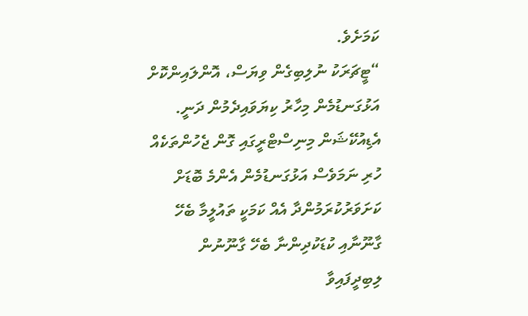ކަމަށެވެ.
“ޓީޗަރަކު ނުލިބިގެން ވިޔަސް، އޮންލައިންކޮށް އަޅުގަނޑުމެން މިހާރު ކިޔަވައިދެމުން ދަނީ. އެޑިއުކޭޝަން މިނިސްޓްރީގައި ގޮން ޖެހުންތަކެއް ހުރި ނަމަވެސް އަޅުގަނޑުމެން އެންމެ ބޮޑަށް ކަށަވަރުކުރަމުންދާ އެއް ކަމަކީ ތައުލީމާ ބެހޭ ގާނޫނާއި ކުޑަކުދިންނާ ބެހޭ ގާނޫނުން ލިބިދީފައިވާ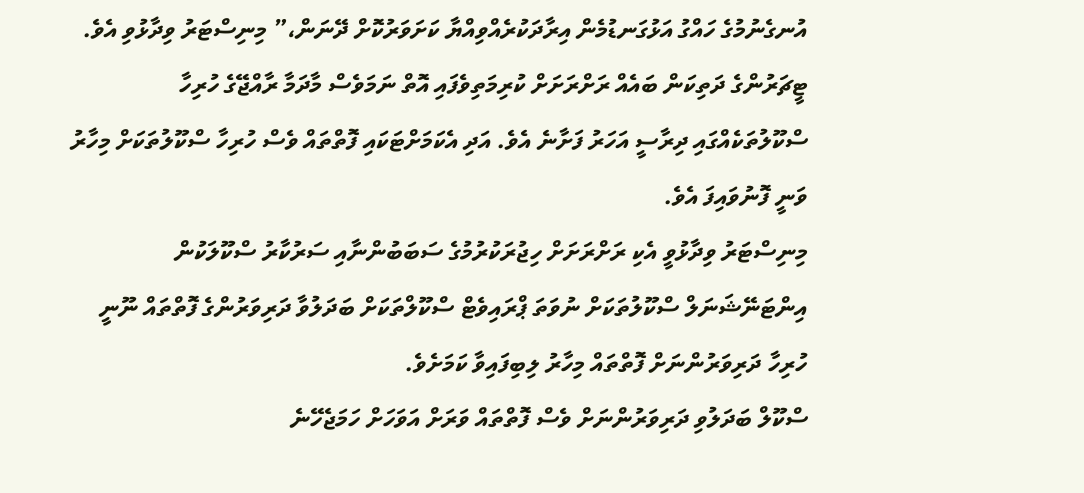އުނގެނުމުގެ ހައްގު އަޅުގަނޑުމެން އިރާދަކުރެއްވިއްޔާ ކަށަވަރުކޮށް ދޭނަން،” މިނިސްޓަރު ވިދާޅުވި އެވެ.
ޓީޗަރުންގެ ދަތިކަން ބައެއް ރަށްރަށަށް ކުރިމަތިވެފައި އޮތް ނަމަވެސް މާދަމާ ރާއްޖޭގެ ހުރިހާ ސްކޫލުތަކެއްގައި ދިރާސީ އަހަރު ފަށާނެ އެވެ. އަދި އެކަމަށްޓަކައި ފޮތްތައް ވެސް ހުރިހާ ސްކޫލުތަކަށް މިހާރު ވަނީ ފޮނުވައިފަ އެވެ.
މިނިސްޓަރު ވިދާޅުވީ އެކި ރަށްރަށަށް ހިޖުރަކުރުމުގެ ސަބަބުންނާއި ސަރުކާރު ސްކޫލަކުން އިންޓަނޭޝަނަލް ސްކޫލުތަކަށް ނުވަތަ ޕްރައިވެޓް ސްކޫލްތަކަށް ބަދަލުވާ ދަރިވަރުންގެ ފޮތްތައް ނޫނީ ހުރިހާ ދަރިވަރުންނަށް ފޮތްތައް މިހާރު ލިބިފައިވާ ކަމަށެވެ.
ސްކޫލް ބަދަލުވި ދަރިވަރުންނަށް ވެސް ފޮތްތައް ވަރަށް އަވަހަށް ހަމަޖެހޭނެ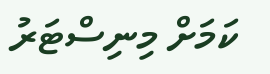ކަމަށް މިނިސްޓަރު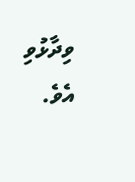ވިދާޅުވި އެވެ.